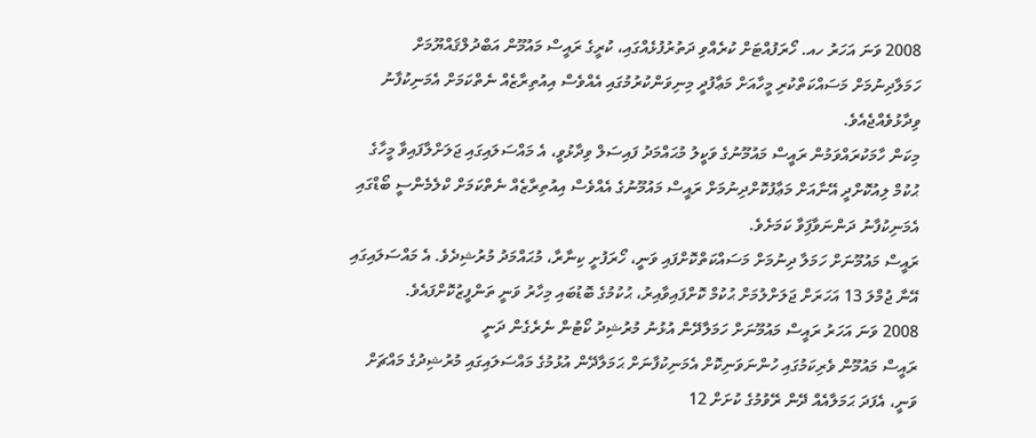2008 ވަނަ އަހަރު ހއ. ހޯރަފުއްޓަށް ކުރެއްވި ދަތުރުފުޅެއްގައި، ކުރީގެ ރައީސް މައުމޫން އަބްދުލްޤައްޔޫމަށް ހަމަލާދިނުމަށް މަސައްކަތްކުރި މީހާއަށް މަޢާފުދީ މިނިވަންކުރުމުގައި އެއްވެސް އިއުތިރާޒެއް ނެތްކަމަށް އެމަނިކުފާނު ވިދާޅުވެއްޖެއެވެ.
މިކަން ހާމަކުރައްވަމުން ރައީސް މައުމޫނުގެ ވަކީލު މުޙައްމަދު ފައިސަލް ވިދާޅުވީ، އެ މައްސަލައިގައި ޖަލަށްލާފައިވާ މީހާގެ ޙުކުމް ލިއުކޮށްދީ އޭނާއަށް މަޢާފުކޮށްދިނުމަށް ރައީސް މައުމޫނުގެ އެއްވެސް އިއުތިރާޒެއް ނެތްކަމަށް ކްލެމެންސީ ބޯޑްގައި އެމަނިކުފާނު ދަންނަވާފަިވާ ކަމަށެވެ.
ރައީސް މައުމޫނަށް ހަމަލާ ދިނުމަށް މަސައްކަތްކޮށްފައި ވަނީ، ހޯރަފުށީ ކިނާރާ، މުޙައްމަދު މުރުޝިދެވެ. އެ މައްސަލައިގައި އޭނާ ޖުމްލަ 13 އަހަރަށް ޖަލަށްލުމަށް ޙުކުމް ކޮށްފައިވާއިރު، ޙުކުމުގެ ބޮޑުބައި މިހާރު ވަނީ ތަންފީޒުކޮށްފައެވެ.
2008 ވަނަ އަހަރު ރައީސް މައުމޫނަށް ހަމަލާދޭން އުޅުނު މުރުޝިދު ކޯޓުން ނެރެގެން ދަނީ
ރައީސް މައުމޫން ވެރިކަމުގައި ހުންނަވަނިކޮށް އެމަނިކުފާނަށް ޙަމަލާދޭން އުޅުމުގެ މައްސަލައިގައި މުރުޝިދުގެ މައްޗަށް ވަނީ، އެފަދަ ޙަމަލާއެއް ދޭން ރޭވުމުގެ ކުށަށް 12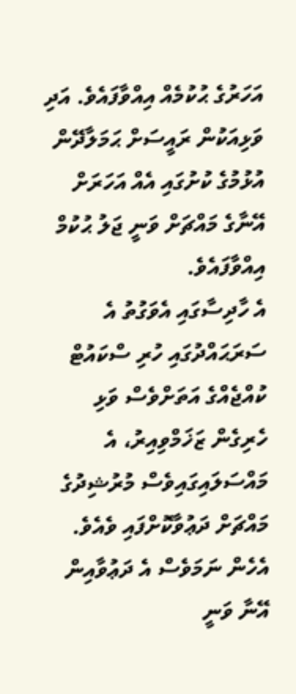އަހަރުގެ ޙުކުމެއް އިއްވާފައެވެ. އަދި ވަޅިއަކުން ރައީސަށް ޙަމަލާދޭން އުޅުމުގެ ކުށުގައި އެއް އަހަރަށް އޭނާގެ މައްޗަށް ވަނީ ޖަލު ޙުކުމް އިއްވާފައެވެ.
އެ ހާދިސާގައި އެވަގުތު އެ ސަރަޙައްދުގައި ހުރި ސްކައުޓް ކުއްޖެއްގެ އަތަށްވެސް ވަޅި ހެރިގެން ޒަޚަމްވިއިރު، އެ މައްސަލައިގައިވެސް މުރުޝިދުގެ މައްޗަށް ދަޢުވާކޮށްފައި ވެއެވެ. އެހެން ނަމަވެސް އެ ދަޢުވާއިން އޭނާ ވަނީ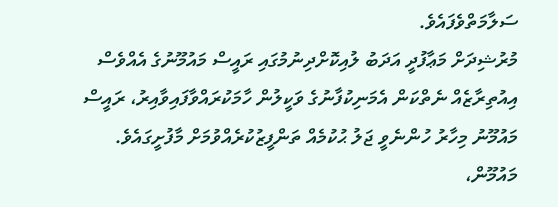ސަލާމަތްވެފައެވެ.
މުރުޝިދަށް މަޢާފުދީ އަދަބު ލުއިކޮށްދިނުމުގައި ރައީސް މައުމޫނުގެ އެއްވެސް އިއުތިރާޒެއް ނެތްކަން އެމަނިކުފާނުގެ ވަކީލުން ހާމަކުރައްވާފައިވާއިރު، ރައީސް މައުމޫނު މިހާރު ހުންނެވީ ޖަލު ޙުކުމެއް ތަންފީޒުކުރެއްވުމަށް މާފުށީގައެވެ. މައުމޫން،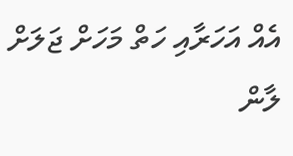އެއް އަހަރާއި ހަތް މަހަށް ޖަލަށް ލާން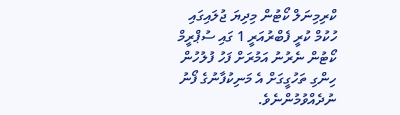ކްރިމިނަލް ކޯޓުން މިދިޔަ ޖުލައިގައި ހުކުމް ކުރީ ފެބްރުއަރީ 1 ގައި ސުޕްރީމް ކޯޓުން ނެރުނު އަމުރަށް ފަހު ފުލުހުން ހިންގި ތަހުގީގަށް އެ މަނިކުފާނުގެ ފޯނު ނުދެއްވުމުންނެވެ.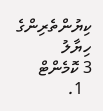ކިޔުންތެރިންގެ ހިޔާލު
3 ކޮމެންޓް
  1.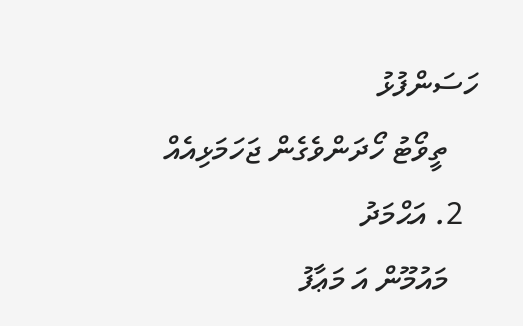ހަސަންފުޅު
    ތީވޯޓު ހޯދަންވެގެން ޖަހަމަޅިއެއް
  2. އަޙްމަދު
    މައުމޫން އަ މަޢާފު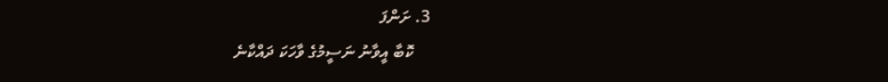3. ށަންފަ
    ކޮބާ އީވާނު ނަސީމުގެ ވާހަކަ ދައްކާނެ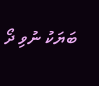ބަޔަކު ނުވި ދޯ